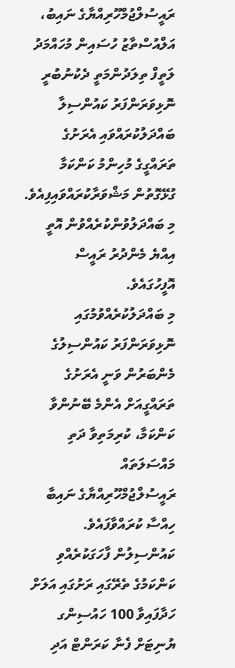ރައީސުލްޖުމްހޫރިއްޔާގެ ނައިބު، އަލްއުސްތާޒު ހުސައިން މުހައްމަދު ލަތީފް ތިލަދުންމަތީ ދެކުނުބުރީ ނޮޅިވަރަންފަރު ކައުންސިލާ ބައްދަލުކުރައްވައި އެރަށުގެ ތަރައްގީގެ މުހިންމު ކަންކަމާ ގުޅޭގޮތުން މަޝްވަރާކުރައްވައިފިއެވެ.
މި ބައްދަލުވުންކުރެއްވުން އޮތީ އިއްޔެ މެންދުރު ރައީސް އޮފީހުގައެވެ.
މި ބައްދަލުކުރެއްވުމުގައި ނޮޅިވަރަންފަރު ކައުންސިލުގެ މެންބަރުން ވަނީ އެރަށުގެ ތަރައްގީއަށް އެންމެ ބޭނުންވާ ކަންކަމާ، ކުރިމަތިވާ ދަތި މައްސަލަތައް ރައީސުލްޖުމްހޫރިއްޔާގެ ނައިބާ ހިއްސާ ކުރައްވާފައެވެ. ކައުންސިލުން ފާހަގަކުރެއްވި ކަންކަމުގެ ތެރޭގައި ރަށުގައި އަލަށް ހަދާފައިވާ 100 ހައުސިންގ ޔުނިޓަށް ފެނާ ކަރަންޓް އަދި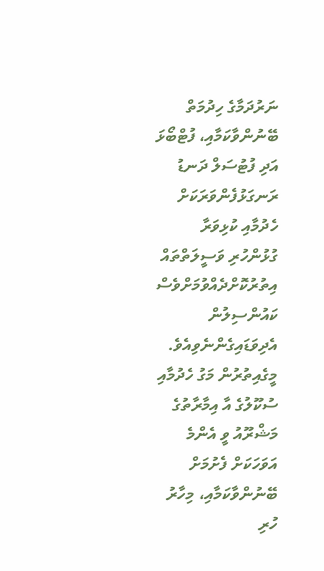ނަރުދަމާގެ ހިދުމަތް ބޭނުންވާކަމާއި، ފުޓްބޯޅަ އަދި ފުޓުސަލް ދަނޑު ރަނގަޅުފެންވަރަކަށް ހެދުމާއި ކުޅިވަރާ ގުޅުންހުރި ވަސީލަތްތައް އިތުރުކޮށްދެއްވުމަށްވެސް ކައުންސިލުން އެދިވަޑައިގެންނެވިއެވެ.
މީގެއިތުރުން މަގު ހެދުމާއި ސުކޫލުގެ އާ އިމާރާތުގެ މަޝްރޫއު ވީ އެންމެ އަވަހަކަށް ފެށުމަށް ބޭނުންވާކަމާއި، މިހާރު ހުރި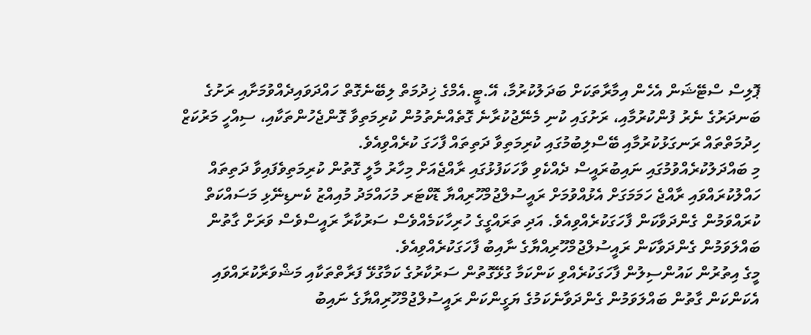ޕޮލިސް ސްޓޭޝަން އެހެން އިމާރާތަކަށް ބަދަލުކުރުމާ، އޭ.ޓީ.އެމްގެ ޚިދުމަތް ލިބޭނެގޮތް ހައްދަވައިދެއްވުމަށާއި ރަށުގެ ބަނދަރުގެ ނެރު ފުންކުރުމާއި، ރަށުގައި ކުނި މެނޭޖުކުރާނެ ގޮތެއްނެތުމުން ކުރިމަތިވާ ގޮންޖެހުންތަކާއި، ސިއްހީ މަރުކަޒް ހިދުމަތްތައް ރަނގަޅުކުރުމާއި ބޭސްލިބުމުގައި ކުރިމަތިވާ ދަތިތައް ފާހަގަ ކުރެއްވިއެވެ.
މި ބައްދަލުކުރެއްވުމުގައި ނައިބުރައީސް ދެއްކެވި ވާހަކަފުޅުގައި ރާއްޖެއަށް މިހާރު މާލީ ގޮތުން ކުރިމަތިވެފައިވާ ދަތިތައް ހައްލުކުރައްވައި ރާއްޖެ ހަމަމަގަށް އެޅުއްވުމަށް ރައީސުލްޖުމްހޫރިއްޔާ ޑޮކްޓަރ މުހައްމަދު މުއިއްޒު ކެނޑިނޭޅި މަސައްކަތް ކުރައްވަމުން ގެންދަވާކަން ފާހަގަކުރެއްވިއެވެ. އަދި ތަރައްގީގެ ހުރިހާކަމެއްވެސް ސަރުކާރާ ރައީސްވެސް ވަރަށް ގާތުން ބައްލަވަމުން ގެންދަވާކަން ރައީސުލްޖުމްހޫރިއްޔާގެ ނާއިބު ފާހަގަކުރެއްވިއެވެ.
މީގެ އިތުރުން ކައުންސިލުން ފާހަގަކުރެއްވި ކަންކަމާ ގުޅޭގޮތުން ސަރުކާރުގެ ކަމާގުޅޭ ފަރާތްތަކާއި މަޝްވަރާކުރައްވައި އެކަންކަން ގާތުން ބައްލަވަމުން ގެންދަވާނެކަމުގެ ޔަގީންކަން ރައީސުލްޖުމްހޫރިއްޔާގެ ނައިބު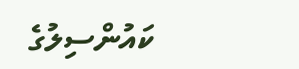ކައުންސިލުގެ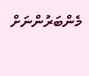މެންބަރުންނަށް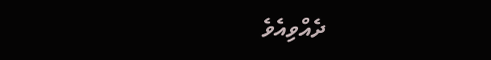ދެއްވިއެވެ